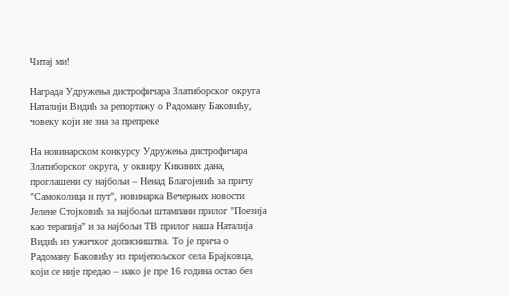Читај ми!

Награда Удружења дистрофичара Златиборског округа Наталији Видић за репортажу о Радоману Баковићу, човеку који не зна за препреке

На новинарском конкурсу Удружења дистрофичара Златиборског округа, у оквиру Кикиних дана, проглашени су најбољи – Ненад Благојевић за причу "Самоколица и пут", новинарка Вечерњих новости Јелене Стојковић за најбољи штампани прилог "Поезија као терапија" и за најбољи ТВ прилог наша Наталија Видић из ужичког дописништва. То је прича о Радоману Баковићу из пријепољског села Брајковца, који се није предао – иако је пре 16 година остао без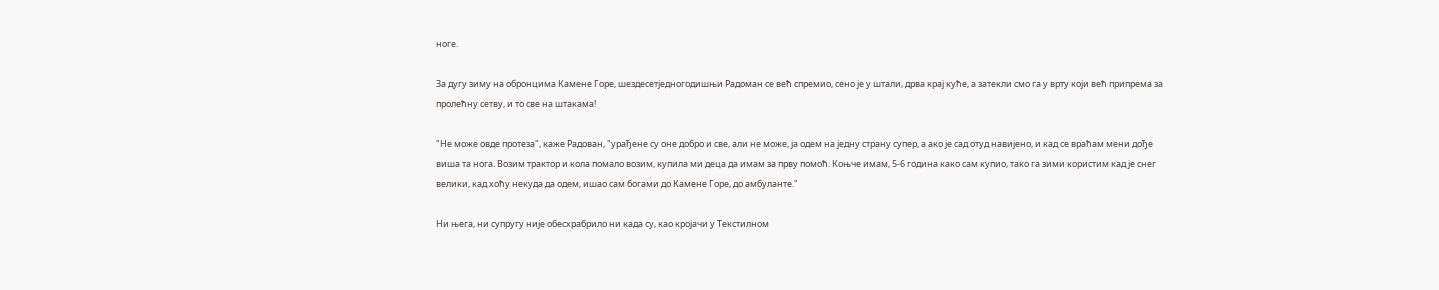ноге.

За дугу зиму на обронцима Камене Горе, шездесетједногодишњи Радоман се већ спремио, сено је у штали, дрва крај куће, а затекли смо га у врту који већ припрема за пролећну сетву, и то све на штакама!

"Не може овде протеза", каже Радован, "урађене су оне добро и све, али не може, ја одем на једну страну супер, а ако је сад отуд навијено, и кад се враћам мени дође виша та нога. Возим трактор и кола помало возим, купила ми деца да имам за прву помоћ. Коњче имам, 5-6 година како сам купио, тако га зими користим кад је снег велики, кад хоћу некуда да одем, ишао сам богами до Камене Горе, до амбуланте."

Ни њега, ни супругу није обесхрабрило ни када су, као кројачи у Текстилном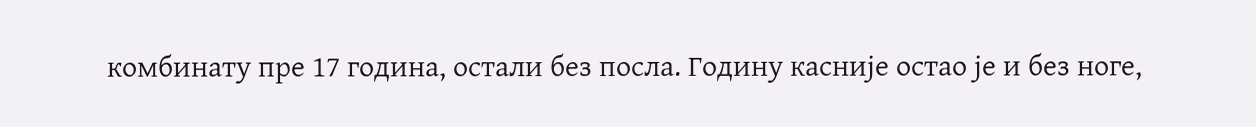комбинату пре 17 година, остали без посла. Годину касније остао је и без ноге,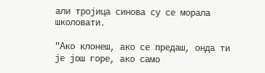али тројица синова су се морала школовати.

"Ако клонеш, ако се предаш, онда ти је још горе, ако само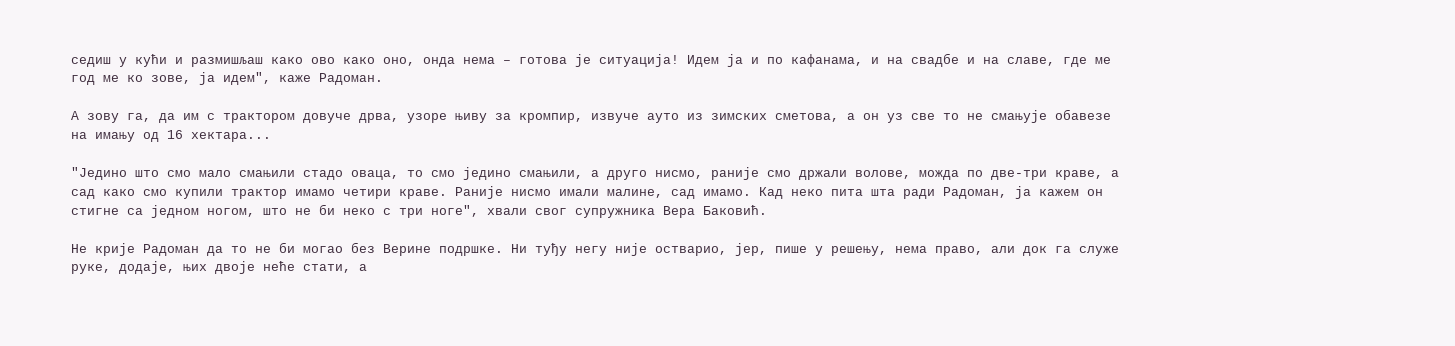седиш у кући и размишљаш како ово како оно, онда нема – готова је ситуација! Идем ја и по кафанама, и на свадбе и на славе, где ме год ме ко зове, ја идем", каже Радоман.

А зову га, да им с трактором довуче дрва, узоре њиву за кромпир, извуче ауто из зимских сметова, а он уз све то не смањује обавезе на имању од 16 хектара...

"Једино што смо мало смањили стадо оваца, то смо једино смањили, а друго нисмо, раније смо држали волове, можда по две-три краве, а сад како смо купили трактор имамо четири краве. Раније нисмо имали малине, сад имамо. Кад неко пита шта ради Радоман, ја кажем он стигне са једном ногом, што не би неко с три ноге", хвали свог супружника Вера Баковић.

Не крије Радоман да то не би могао без Верине подршке. Ни туђу негу није остварио, јер, пише у решењу, нема право, али док га служе руке, додаје, њих двоје неће стати, а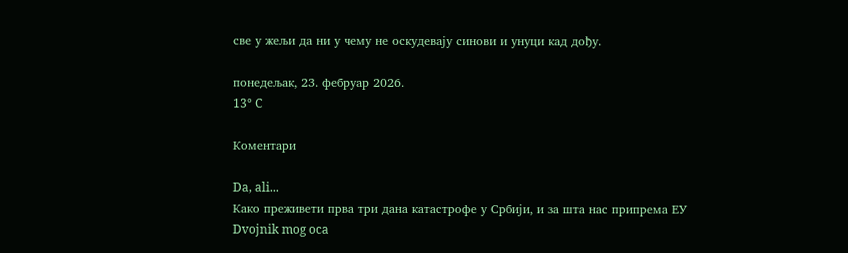све у жељи да ни у чему не оскудевају синови и унуци кад дођу.

понедељак, 23. фебруар 2026.
13° C

Коментари

Da, ali...
Како преживети прва три дана катастрофе у Србији, и за шта нас припрема ЕУ
Dvojnik mog oca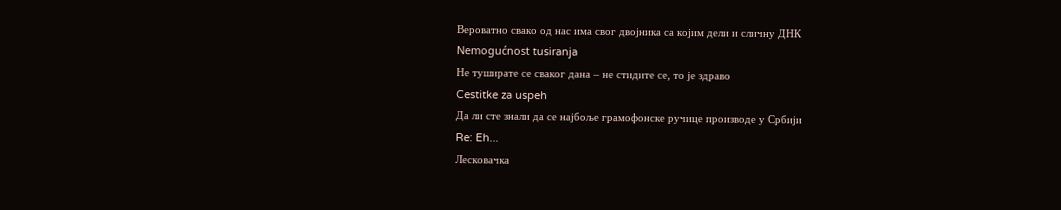Вероватно свако од нас има свог двојника са којим дели и сличну ДНК
Nemogućnost tusiranja
Не туширате се сваког дана – не стидите се, то је здраво
Cestitke za uspeh
Да ли сте знали да се најбоље грамофонске ручице производе у Србији
Re: Eh...
Лесковачка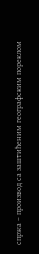спржа – производ са заштићеним географским пореклом